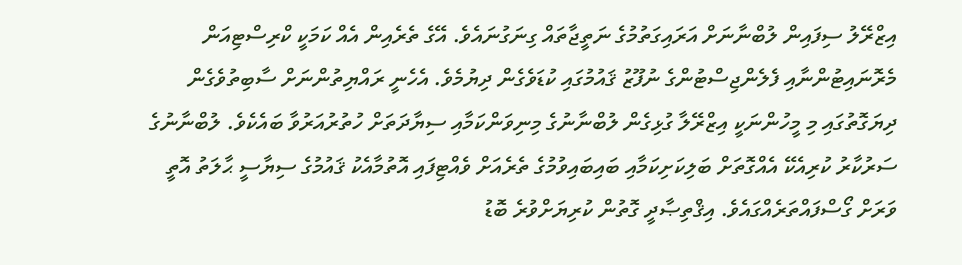އިޒްރޭލު ސިފައިން ލުބްނާނަށް އަރައިގަތުމުގެ ނަތީޖާތައް ގިނަގުނައެވެ. އޭގެ ތެރެއިން އެއް ކަމަކީ ކްރިސްޓިއަން މެރޮނައިޓުންނާއި ފެލެންޖިސްޓުންގެ ނުފޫޒު ޤައުމުގައި ކުޑަވެގެން ދިޔުމެވެ. އެހެނީ ރައްޔިތުންނަށް ސާބިތުވެގެން ދިޔަގޮތުގައި މި މީހުންނަކީ އިޒްރޭލާ ގުޅިގެން ލުބްނާނުގެ މިނިވަންކަމާއި ސިޔާދަތަށް ހުތުރުއަރުވާ ބައެކެވެ. ލުބްނާނުގެ ސަރުކާރު ކުރިއެކޭ އެއްގޮތަށް ބަލިކަށިކަމާއި ބައިބައިވުމުގެ ތެރެއަށް ވެއްޓިފައި އޮތުމާއެކު ޤައުމުގެ ސިޔާސީ ޙާލަތު އޮތީ ވަރަށް ގޯސްފައްތަރެއްގައެވެ. އިޤްތިޞާދީ ގޮތުން ކުރިޔަށްވުރެ ބޮޑު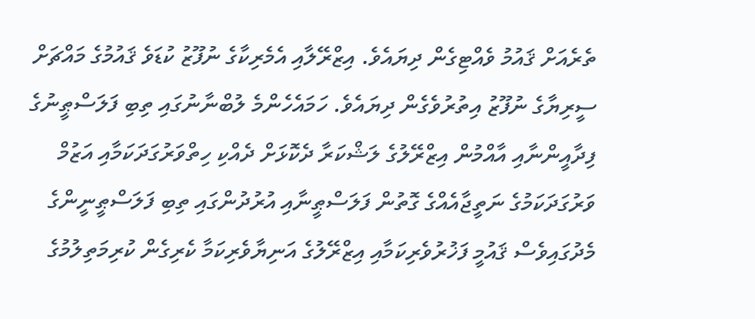ތެރެއަށް ޤައުމު ވެއްޓިގެން ދިޔައެވެ. އިޒްރޭލާއި އެމެރިކާގެ ނުފޫޒު ކުޑަވެ ޤައުމުގެ މައްޗަށް ސީރިޔާގެ ނުފޫޒު އިތުރުވެގެން ދިޔައެވެ. ހަމައެހެންމެ ލުބްނާނުގައި ތިބި ފަލަސްޠީނުގެ ފިދާއީންނާއި އާއްމުން އިޒްރޭލުގެ ލަޝްކަރާ ދެކޮޅަށް ދެއްކި ހިތްވަރުގަދަކަމާއި އަޒުމް ވަރުގަދަކަމުގެ ނަތީޖާއެއްގެ ގޮތުން ފަލަސްޠީނާއި އުރުދުންގައި ތިބި ފަލަސްޠީނީންގެ މެދުގައިވެސް ޤައުމީ ފަޚުރުވެރިކަމާއި އިޒްރޭލުގެ އަނިޔާވެރިކަމާ ކެރިގެން ކުރިމަތިލުމުގެ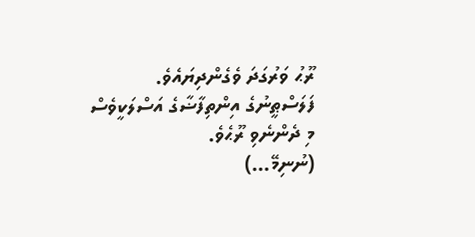ރޫޙު ވަރުގަދަ ވެގެންދިޔައެވެ. ފަލަސްޠީނުގެ އިންތިފާޟާގެ އަސްލަކީވެސް މި ދެންނެވި ރޫޙެވެ.
(ނުނިމޭ...)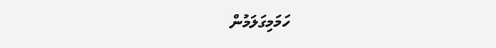ހަމަމިގަލަމުން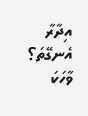އިދާރާ
އެނގޭތަ؟
ވާހަކަ